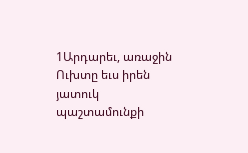1Արդարեւ, առաջին Ուխտը եւս իրեն յատուկ պաշտամունքի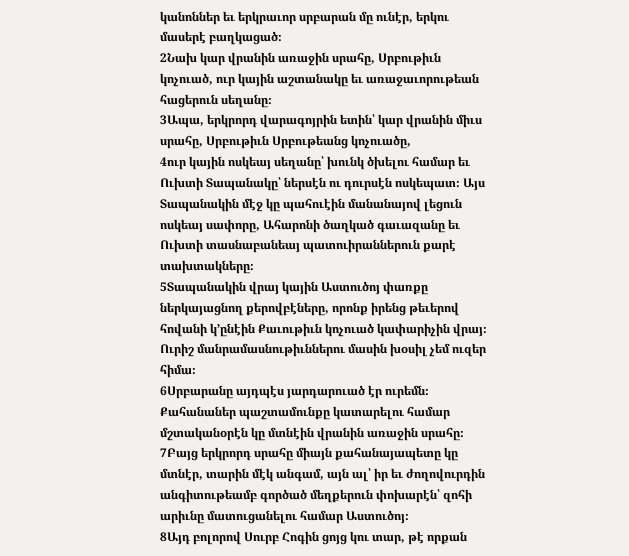կանոններ եւ երկրաւոր սրբարան մը ունէր, երկու մասերէ բաղկացած։
2Նախ կար վրանին առաջին սրահը, Սրբութիւն կոչուած, ուր կային աշտանակը եւ առաջաւորութեան հացերուն սեղանը։
3Ապա, երկրորդ վարագոյրին ետին՝ կար վրանին միւս սրահը, Սրբութիւն Սրբութեանց կոչուածը,
4ուր կային ոսկեայ սեղանը՝ խունկ ծխելու համար եւ Ուխտի Տապանակը՝ ներսէն ու դուրսէն ոսկեպատ։ Այս Տապանակին մէջ կը պահուէին մանանայով լեցուն ոսկեայ սափորը, Ահարոնի ծաղկած գաւազանը եւ Ուխտի տասնաբանեայ պատուիրաններուն քարէ տախտակները։
5Տապանակին վրայ կային Աստուծոյ փառքը ներկայացնող քերովբէները, որոնք իրենց թեւերով հովանի կ՚ընէին Քաւութիւն կոչուած կափարիչին վրայ։ Ուրիշ մանրամասնութիւններու մասին խօսիլ չեմ ուզեր հիմա։
6Սրբարանը այդպէս յարդարուած էր ուրեմն։ Քահանաներ պաշտամունքը կատարելու համար մշտականօրէն կը մտնէին վրանին առաջին սրահը։
7Բայց երկրորդ սրահը միայն քահանայապետը կը մտնէր, տարին մէկ անգամ, այն ալ՝ իր եւ ժողովուրդին անգիտութեամբ գործած մեղքերուն փոխարէն՝ զոհի արիւնը մատուցանելու համար Աստուծոյ։
8Այդ բոլորով Սուրբ Հոգին ցոյց կու տար, թէ որքան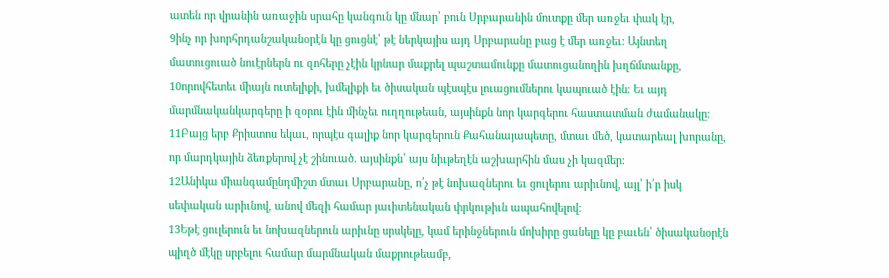ատեն որ վրանին առաջին սրահը կանգուն կը մնար՝ բուն Սրբարանին մուտքը մեր առջեւ փակ էր,
9ինչ որ խորհրդանշականօրէն կը ցուցնէ՝ թէ ներկայիս այդ Սրբարանը բաց է մեր առջեւ։ Այնտեղ մատուցուած նուէրներն ու զոհերը չէին կրնար մաքրել պաշտամունքը մատուցանողին խղճմտանքը,
10որովհետեւ միայն ուտելիքի, խմելիքի եւ ծիսական պէսպէս լուացումներու կապուած էին։ Եւ այդ մարմնականկարգերը ի զօրու էին մինչեւ ուղղութեան, այսինքն նոր կարգերու հաստատման ժամանակը։
11Բայց երբ Քրիստոս եկաւ, որպէս գալիք նոր կարգերուն Քահանայապետը, մտաւ մեծ, կատարեալ խորանը, որ մարդկային ձեռքերով չէ շինուած. այսինքն՝ այս նիւթեղէն աշխարհին մաս չի կազմեր։
12Անիկա միանգամընդմիշտ մտաւ Սրբարանը, ո՛չ թէ նոխազներու եւ ցուլերու արիւնով, այլ՝ ի՛ր իսկ սեփական արիւնով, անով մեզի համար յաւիտենական փրկութիւն ապահովելով։
13Եթէ ցուլերուն եւ նոխազներուն արիւնը սրսկելը, կամ երինջներուն մոխիրը ցանելը կը բաւեն՝ ծիսականօրէն պիղծ մէկը սրբելու համար մարմնական մաքրութեամբ,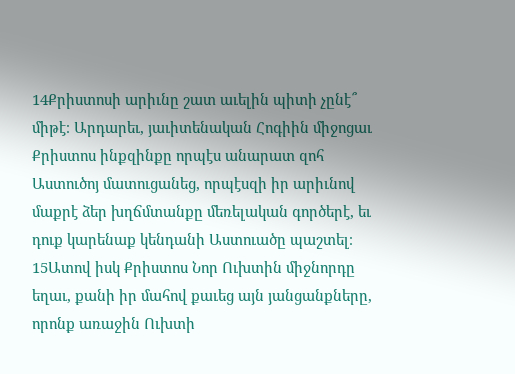14Քրիստոսի արիւնը շատ աւելին պիտի չընէ՞ միթէ։ Արդարեւ, յաւիտենական Հոգիին միջոցաւ Քրիստոս ինքզինքը որպէս անարատ զոհ Աստուծոյ մատուցանեց, որպէսզի իր արիւնով մաքրէ ձեր խղճմտանքը մեռելական գործերէ, եւ դուք կարենաք կենդանի Աստուածը պաշտել։
15Ատով իսկ Քրիստոս Նոր Ուխտին միջնորդը եղաւ, քանի իր մահով քաւեց այն յանցանքները, որոնք առաջին Ուխտի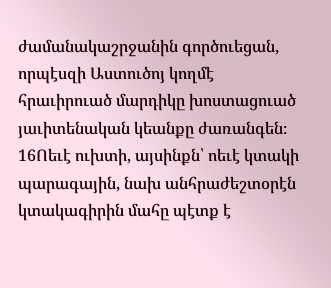ժամանակաշրջանին գործուեցան, որպէսզի Աստուծոյ կողմէ հրաւիրուած մարդիկը խոստացուած յաւիտենական կեանքը ժառանգեն։
16Ոեւէ ուխտի, այսինքն՝ ոեւէ կտակի պարագային, նախ անհրաժեշտօրէն կտակագիրին մահը պէտք է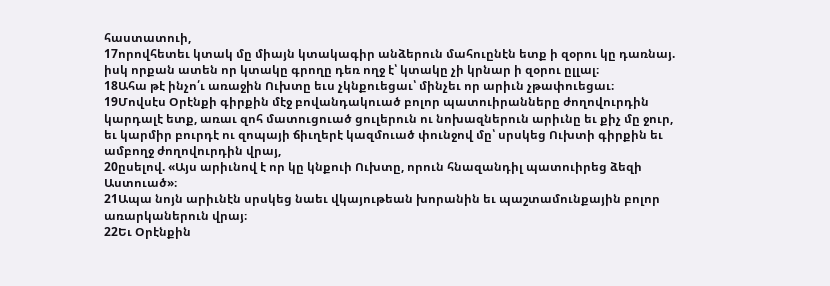հաստատուի,
17որովհետեւ կտակ մը միայն կտակագիր անձերուն մահուընէն ետք ի զօրու կը դառնայ. իսկ որքան ատեն որ կտակը գրողը դեռ ողջ է՝ կտակը չի կրնար ի զօրու ըլլալ։
18Ահա թէ ինչո՛ւ առաջին Ուխտը եւս չկնքուեցաւ՝ մինչեւ որ արիւն չթափուեցաւ։
19Մովսէս Օրէնքի գիրքին մէջ բովանդակուած բոլոր պատուիրանները ժողովուրդին կարդալէ ետք, առաւ զոհ մատուցուած ցուլերուն ու նոխազներուն արիւնը եւ քիչ մը ջուր, եւ կարմիր բուրդէ ու զոպայի ճիւղերէ կազմուած փունջով մը՝ սրսկեց Ուխտի գիրքին եւ ամբողջ ժողովուրդին վրայ,
20ըսելով. «Այս արիւնով է որ կը կնքուի Ուխտը, որուն հնազանդիլ պատուիրեց ձեզի Աստուած»։
21Ապա նոյն արիւնէն սրսկեց նաեւ վկայութեան խորանին եւ պաշտամունքային բոլոր առարկաներուն վրայ։
22Եւ Օրէնքին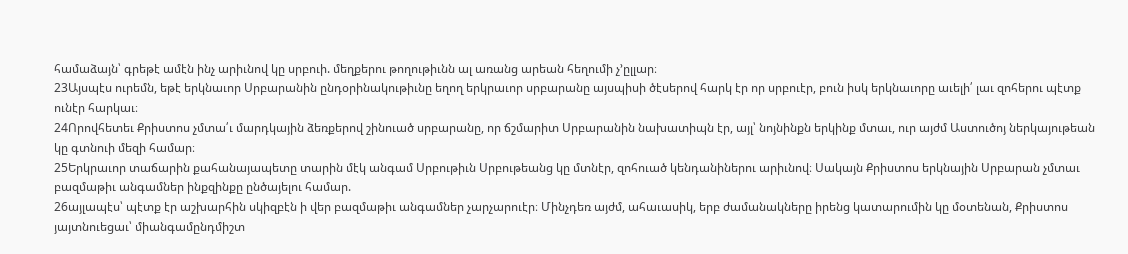համաձայն՝ գրեթէ ամէն ինչ արիւնով կը սրբուի. մեղքերու թողութիւնն ալ առանց արեան հեղումի չ՚ըլլար։
23Այսպէս ուրեմն, եթէ երկնաւոր Սրբարանին ընդօրինակութիւնը եղող երկրաւոր սրբարանը այսպիսի ծէսերով հարկ էր որ սրբուէր, բուն իսկ երկնաւորը աւելի՛ լաւ զոհերու պէտք ունէր հարկաւ։
24Որովհետեւ Քրիստոս չմտա՛ւ մարդկային ձեռքերով շինուած սրբարանը, որ ճշմարիտ Սրբարանին նախատիպն էր, այլ՝ նոյնինքն երկինք մտաւ, ուր այժմ Աստուծոյ ներկայութեան կը գտնուի մեզի համար։
25Երկրաւոր տաճարին քահանայապետը տարին մէկ անգամ Սրբութիւն Սրբութեանց կը մտնէր, զոհուած կենդանիներու արիւնով։ Սակայն Քրիստոս երկնային Սրբարան չմտաւ բազմաթիւ անգամներ ինքզինքը ընծայելու համար.
26այլապէս՝ պէտք էր աշխարհին սկիզբէն ի վեր բազմաթիւ անգամներ չարչարուէր։ Մինչդեռ այժմ, ահաւասիկ, երբ ժամանակները իրենց կատարումին կը մօտենան, Քրիստոս յայտնուեցաւ՝ միանգամընդմիշտ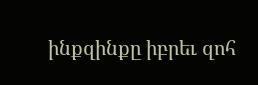ինքզինքը իբրեւ զոհ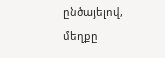ընծայելով, մեղքը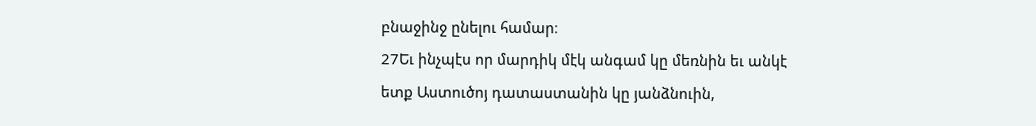բնաջինջ ընելու համար։
27Եւ ինչպէս որ մարդիկ մէկ անգամ կը մեռնին եւ անկէ ետք Աստուծոյ դատաստանին կը յանձնուին,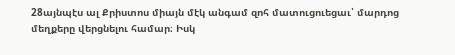28այնպէս ալ Քրիստոս միայն մէկ անգամ զոհ մատուցուեցաւ՝ մարդոց մեղքերը վերցնելու համար։ Իսկ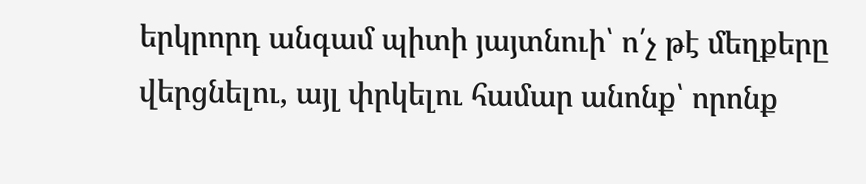երկրորդ անգամ պիտի յայտնուի՝ ո՛չ թէ մեղքերը վերցնելու, այլ փրկելու համար անոնք՝ որոնք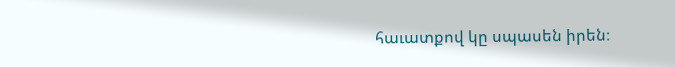հաւատքով կը սպասեն իրեն։